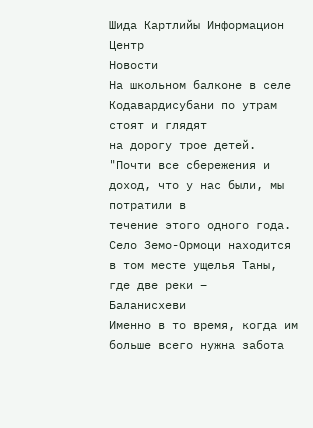Шида Картлийы Информацион Центр
Новости
На школьном балконе в селе Кодавардисубани по утрам стоят и глядят
на дорогу трое детей.
"Почти все сбережения и доход, что у нас были, мы потратили в
течение этого одного года.
Село Земо-Ормоци находится в том месте ущелья Таны, где две реки –
Баланисхеви
Именно в то время, когда им больше всего нужна забота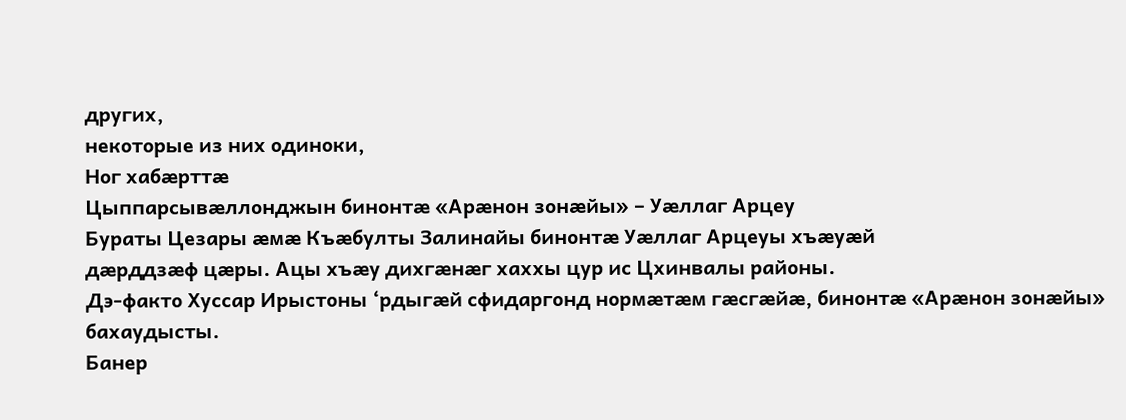других,
некоторые из них одиноки,
Ног хабæрттæ
Цыппарсывæллонджын бинонтæ «Арæнон зонæйы» – Уæллаг Арцеу
Бураты Цезары æмæ Къæбулты Залинайы бинонтæ Уæллаг Арцеуы хъæуæй
дæрддзæф цæры. Ацы хъæу дихгæнæг хаххы цур ис Цхинвалы районы.
Дэ-факто Хуссар Ирыстоны ‘рдыгæй сфидаргонд нормæтæм гæсгæйæ, бинонтæ «Арæнон зонæйы» бахаудысты.
Банер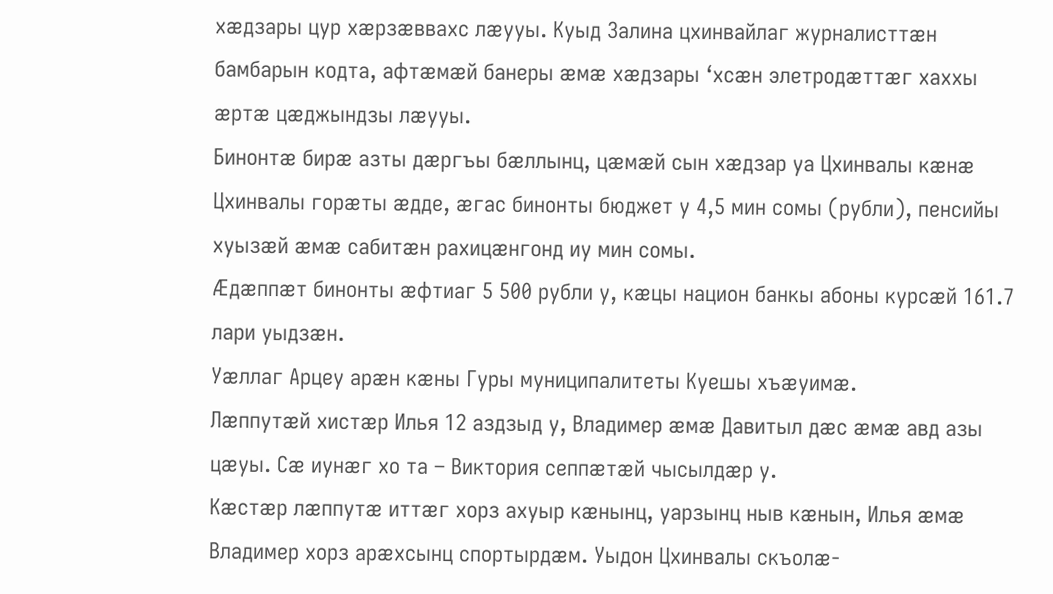хæдзары цур хæрзæввахс лæууы. Куыд Залина цхинвайлаг журналисттæн бамбарын кодта, афтæмæй банеры æмæ хæдзары ‘хсæн элетродæттæг хаххы æртæ цæджындзы лæууы.
Бинонтæ бирæ азты дæргъы бæллынц, цæмæй сын хæдзар уа Цхинвалы кæнæ Цхинвалы горæты æдде, æгас бинонты бюджет у 4,5 мин сомы (рубли), пенсийы хуызæй æмæ сабитæн рахицæнгонд иу мин сомы.
Æдæппæт бинонты æфтиаг 5 500 рубли у, кæцы национ банкы абоны курсæй 161.7 лари уыдзæн.
Уæллаг Арцеу арæн кæны Гуры муниципалитеты Куешы хъæуимæ.
Лæппутæй хистæр Илья 12 аздзыд у, Владимер æмæ Давитыл дæс æмæ авд азы цæуы. Сæ иунæг хо та – Виктория сеппæтæй чысылдæр у.
Кæстæр лæппутæ иттæг хорз ахуыр кæнынц, уарзынц ныв кæнын, Илья æмæ Владимер хорз арæхсынц спортырдæм. Уыдон Цхинвалы скъолæ-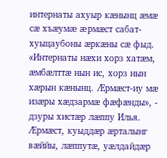интернаты ахуыр кæнынц æмæ сæ хъæумæ æрмæст сабат-хуыцаубоны æркæны сæ фыд.
«Интернаты нæхи хорз хатæм, æмбæлттæ нын ис, хорз нын хæрын кæнынц. Æрмæст-иу мæ изæры хæдзармæ фæфæнды», - дзуры хистæр лæппу Илья.
Æрмæст, куыддæр æрталынг вæййы, лæппутæ, уæлдайдæр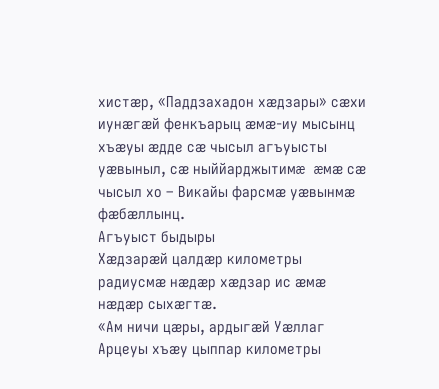хистæр, «Паддзахадон хæдзары» сæхи иунæгæй фенкъарыц æмæ-иу мысынц хъæуы æдде сæ чысыл агъуысты уæвыныл, сæ ныййарджытимæ æмæ сæ чысыл хо – Викайы фарсмæ уæвынмæ фæбæллынц.
Агъуыст быдыры
Хæдзарæй цалдæр километры радиусмæ нæдæр хæдзар ис æмæ нæдæр сыхæгтæ.
«Ам ничи цæры, ардыгæй Уæллаг Арцеуы хъæу цыппар километры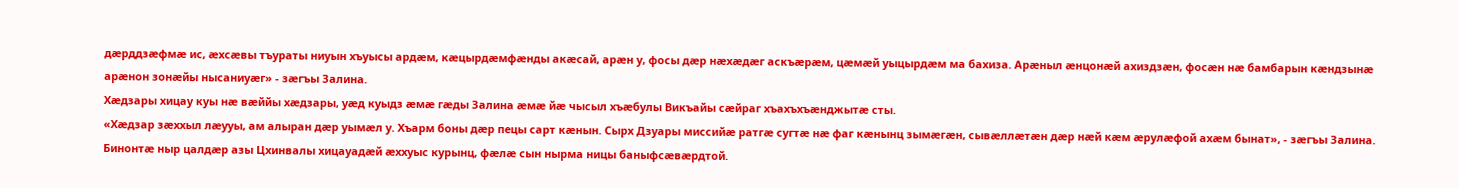дæрддзæфмæ ис, æхсæвы тъураты ниуын хъуысы ардæм, кæцырдæмфæнды акæсай, арæн у, фосы дæр нæхæдæг аскъæрæм, цæмæй уыцырдæм ма бахиза. Арæныл æнцонæй ахиздзæн, фосæн нæ бамбарын кæндзынæ арæнон зонæйы нысаниуæг» - зæгъы Залина.
Хæдзары хицау куы нæ вæййы хæдзары, уæд куыдз æмæ гæды Залина æмæ йæ чысыл хъæбулы Викъайы сæйраг хъахъхъæнджытæ сты.
«Хæдзар зæххыл лæууы, ам алыран дæр уымæл у. Хъарм боны дæр пецы сарт кæнын. Сырх Дзуары миссийæ ратгæ сугтæ нæ фаг кæнынц зымæгæн, сывæллæтæн дæр нæй кæм æрулæфой ахæм бынат», - зæгъы Залина.
Бинонтæ ныр цалдæр азы Цхинвалы хицауадæй æххуыс курынц, фæлæ сын нырма ницы баныфсæвæрдтой.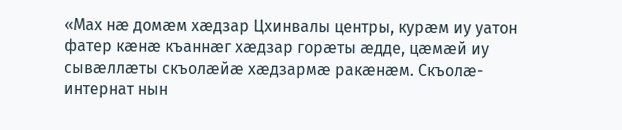«Мах нæ домæм хæдзар Цхинвалы центры, курæм иу уатон фатер кæнæ къаннæг хæдзар горæты æдде, цæмæй иу сывæллæты скъолæйæ хæдзармæ ракæнæм. Скъолæ-интернат нын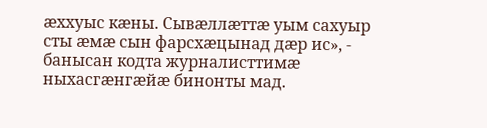æххуыс кæны. Сывæллæттæ уым сахуыр сты æмæ сын фарсхæцынад дæр ис», - банысан кодта журналисттимæ ныхасгæнгæйæ бинонты мад.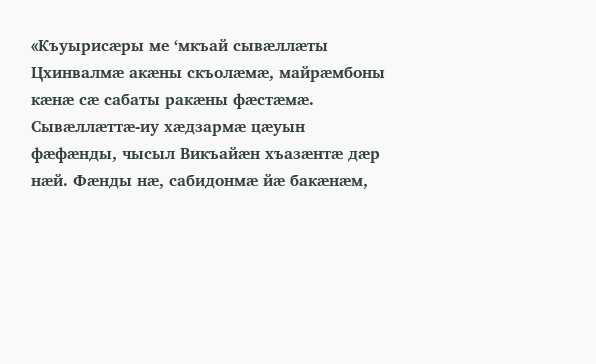«Къуырисæры ме ‘мкъай сывæллæты Цхинвалмæ акæны скъолæмæ, майрæмбоны кæнæ сæ сабаты ракæны фæстæмæ. Сывæллæттæ-иу хæдзармæ цæуын фæфæнды, чысыл Викъайæн хъазæнтæ дæр нæй. Фæнды нæ, сабидонмæ йæ бакæнæм,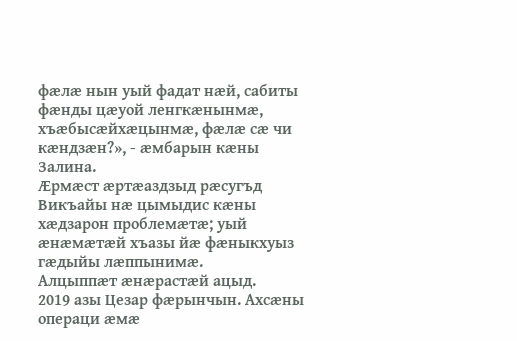фæлæ нын уый фадат нæй, сабиты фæнды цæуой ленгкæнынмæ, хъæбысæйхæцынмæ, фæлæ сæ чи кæндзæн?», - æмбарын кæны Залина.
Æрмæст æртæаздзыд рæсугъд Викъайы нæ цымыдис кæны хæдзарон проблемæтæ; уый æнæмæтæй хъазы йæ фæныкхуыз гæдыйы лæппынимæ.
Алцыппæт æнæрастæй ацыд.
2019 азы Цезар фæрынчын. Ахсæны операци æмæ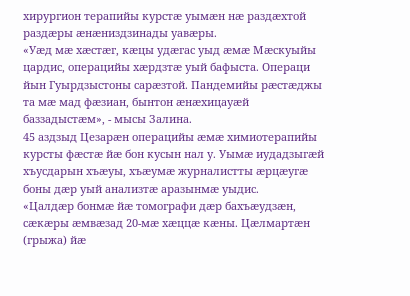хирургион терапийы курстæ уымæн нæ раздæхтой раздæры æнæниздзинады уавæры.
«Уæд мæ хæстæг, кæцы удæгас уыд æмæ Мæскуыйы цардис, операцийы хæрдзтæ уый бафыста. Операци йын Гуырдзыстоны сарæзтой. Пандемийы рæстæджы та мæ мад фæзиан, бынтон æнæхицауæй баззадыстæм», - мысы Залина.
45 аздзыд Цезарæн операцийы æмæ химиотерапийы курсты фæстæ йæ бон кусын нал у. Уымæ иудадзыгæй хъусдарын хъæуы, хъæумæ журналистты æрцæугæ боны дæр уый анализтæ аразынмæ уыдис.
«Цалдæр бонмæ йæ томографи дæр бахъæудзæн, сæкæры æмвæзад 20-мæ хæццæ кæны. Цæлмартæн (грыжа) йæ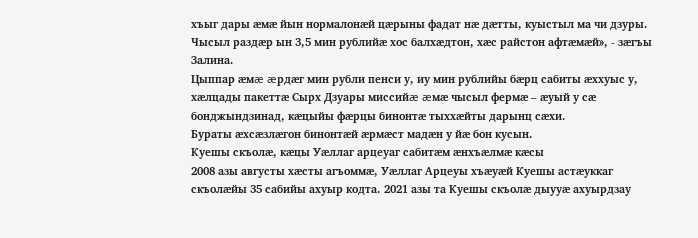хъыг дары æмæ йын нормалонæй цæрыны фадат нæ дæтты, куыстыл ма чи дзуры. Чысыл раздæр ын 3,5 мин рублийæ хос балхæдтон, хæс райстон афтæмæй», - зæгъы Залина.
Цыппар æмæ æрдæг мин рубли пенси у, иу мин рублийы бæрц сабиты æххуыс у, хæлцады пакеттæ Сырх Дзуары миссийæ æмæ чысыл фермæ – æуый у сæ бонджындзинад, кæцыйы фæрцы бинонтæ тыххæйты дарынц сæхи.
Бураты æхсæзлæгон бинонтæй æрмæст мадæн у йæ бон кусын.
Куешы скъолæ, кæцы Уæллаг арцеуаг сабитæм æнхъæлмæ кæсы
2008 азы августы хæсты агъоммæ, Уæллаг Арцеуы хъæуæй Куешы астæуккаг скъолæйы 35 сабийы ахуыр кодта. 2021 азы та Куешы скъолæ дыууæ ахуырдзау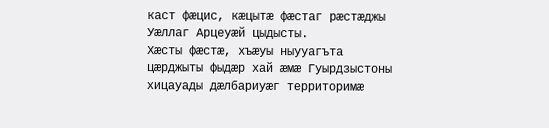каст фæцис, кæцытæ фæстаг рæстæджы Уæллаг Арцеуæй цыдысты.
Хæсты фæстæ, хъæуы ныууагъта цæрджыты фыдæр хай æмæ Гуырдзыстоны хицауады дæлбариуæг территоримæ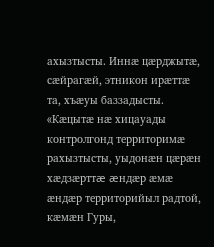ахызтысты. Иннæ цæрджытæ, сæйрагæй, этникон ирæттæ та, хъæуы баззадысты.
«Кæцытæ нæ хицауады контролгонд территоримæ рахызтысты, уыдонæн цæрæн хæдзæрттæ æндæр æмæ æндæр территорийыл радтой, кæмæн Гуры,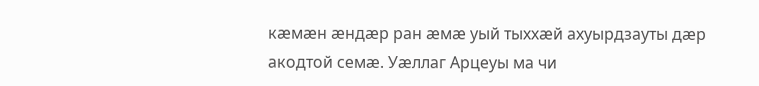кæмæн æндæр ран æмæ уый тыххæй ахуырдзауты дæр акодтой семæ. Уæллаг Арцеуы ма чи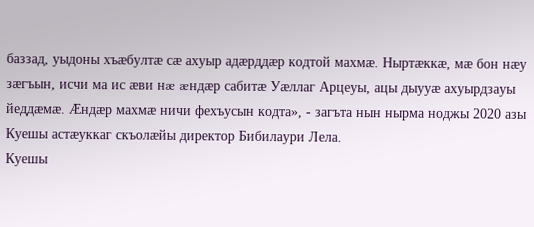баззад, уыдоны хъæбултæ сæ ахуыр адæрддæр кодтой махмæ. Ныртæккæ, мæ бон нæу зæгъын, исчи ма ис æви нæ æндæр сабитæ Уæллаг Арцеуы, ацы дыууæ ахуырдзауы йеддæмæ. Æндæр махмæ ничи фехъусын кодта», - загъта нын нырма ноджы 2020 азы Куешы астæуккаг скъолæйы директор Бибилаури Лела.
Куешы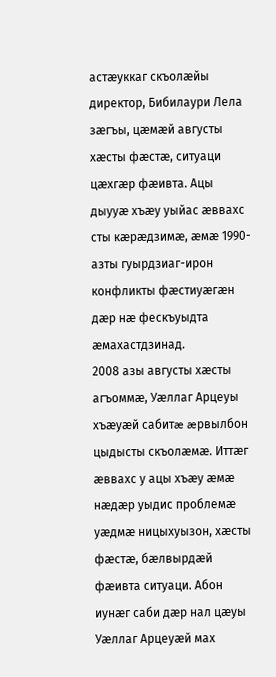астæуккаг скъолæйы директор, Бибилаури Лела зæгъы, цæмæй августы хæсты фæстæ, ситуаци цæхгæр фæивта. Ацы дыууæ хъæу уыйас æввахс сты кæрæдзимæ, æмæ 1990-азты гуырдзиаг-ирон конфликты фæстиуæгæн дæр нæ фескъуыдта æмахастдзинад.
2008 азы августы хæсты агъоммæ, Уæллаг Арцеуы хъæуæй сабитæ æрвылбон цыдысты скъолæмæ. Иттæг æввахс у ацы хъæу æмæ нæдæр уыдис проблемæ уæдмæ ницыхуызон, хæсты фæстæ, бæлвырдæй фæивта ситуаци. Абон иунæг саби дæр нал цæуы Уæллаг Арцеуæй мах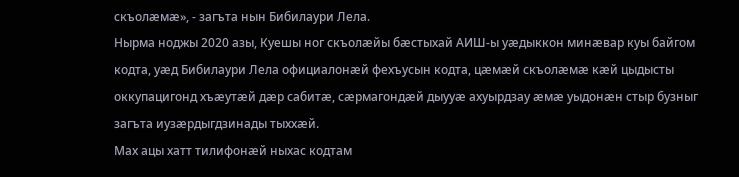скъолæмæ», - загъта нын Бибилаури Лела.
Нырма ноджы 2020 азы, Куешы ног скъолæйы бæстыхай АИШ-ы уæдыккон минæвар куы байгом кодта, уæд Бибилаури Лела официалонæй фехъусын кодта, цæмæй скъолæмæ кæй цыдысты оккупацигонд хъæутæй дæр сабитæ, сæрмагондæй дыууæ ахуырдзау æмæ уыдонæн стыр бузныг загъта иузæрдыгдзинады тыххæй.
Мах ацы хатт тилифонæй ныхас кодтам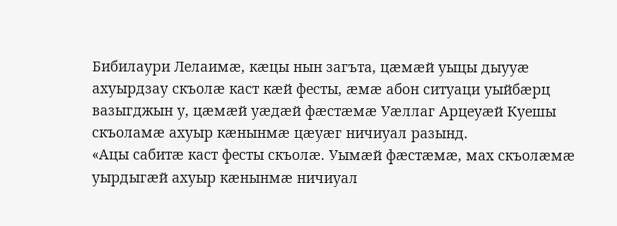Бибилаури Лелаимæ, кæцы нын загъта, цæмæй уыцы дыууæ ахуырдзау скъолæ каст кæй фесты, æмæ абон ситуаци уыйбæрц вазыгджын у, цæмæй уæдæй фæстæмæ Уæллаг Арцеуæй Куешы скъоламæ ахуыр кæнынмæ цæуæг ничиуал разынд.
«Ацы сабитæ каст фесты скъолæ. Уымæй фæстæмæ, мах скъолæмæ уырдыгæй ахуыр кæнынмæ ничиуал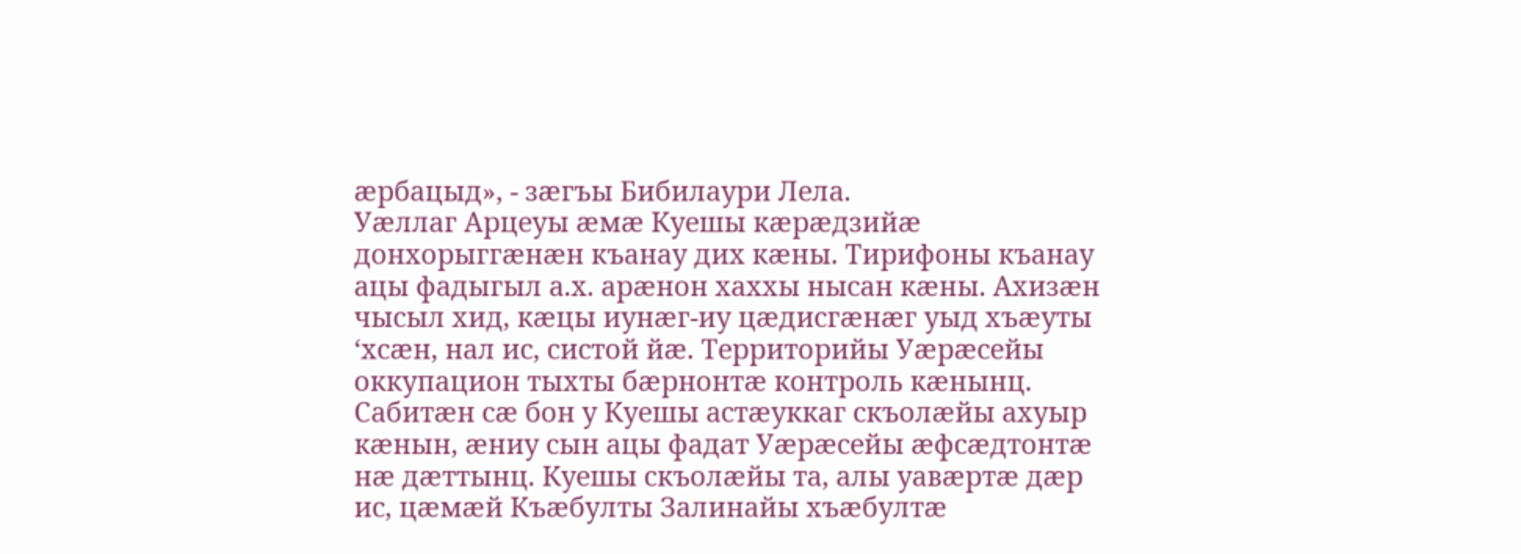æрбацыд», - зæгъы Бибилаури Лела.
Уæллаг Арцеуы æмæ Куешы кæрæдзийæ донхорыггæнæн къанау дих кæны. Тирифоны къанау ацы фадыгыл а.х. арæнон хаххы нысан кæны. Ахизæн чысыл хид, кæцы иунæг-иу цæдисгæнæг уыд хъæуты ‘хсæн, нал ис, систой йæ. Территорийы Уæрæсейы оккупацион тыхты бæрнонтæ контроль кæнынц.
Сабитæн сæ бон у Куешы астæуккаг скъолæйы ахуыр кæнын, æниу сын ацы фадат Уæрæсейы æфсæдтонтæ нæ дæттынц. Куешы скъолæйы та, алы уавæртæ дæр ис, цæмæй Къæбулты Залинайы хъæбултæ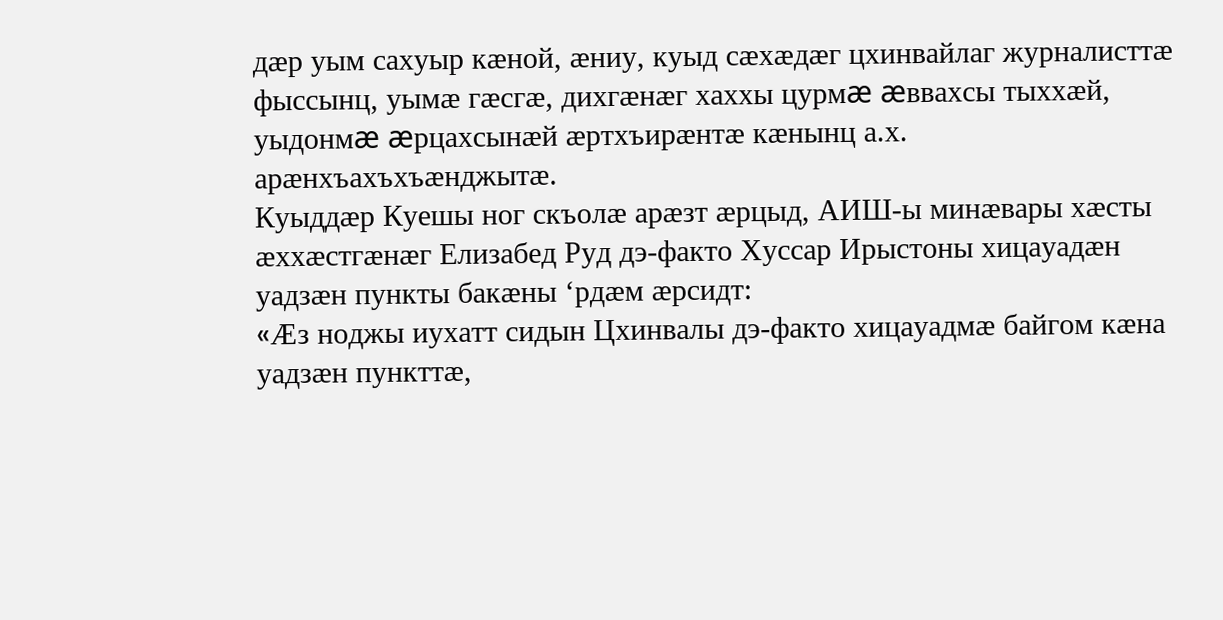дæр уым сахуыр кæной, æниу, куыд сæхæдæг цхинвайлаг журналисттæ фыссынц, уымæ гæсгæ, дихгæнæг хаххы цурмæ æввахсы тыххæй, уыдонмæ æрцахсынæй æртхъирæнтæ кæнынц а.х. арæнхъахъхъæнджытæ.
Куыддæр Куешы ног скъолæ арæзт æрцыд, АИШ-ы минæвары хæсты æххæстгæнæг Елизабед Руд дэ-факто Хуссар Ирыстоны хицауадæн уадзæн пункты бакæны ‘рдæм æрсидт:
«Æз ноджы иухатт сидын Цхинвалы дэ-факто хицауадмæ байгом кæна уадзæн пункттæ,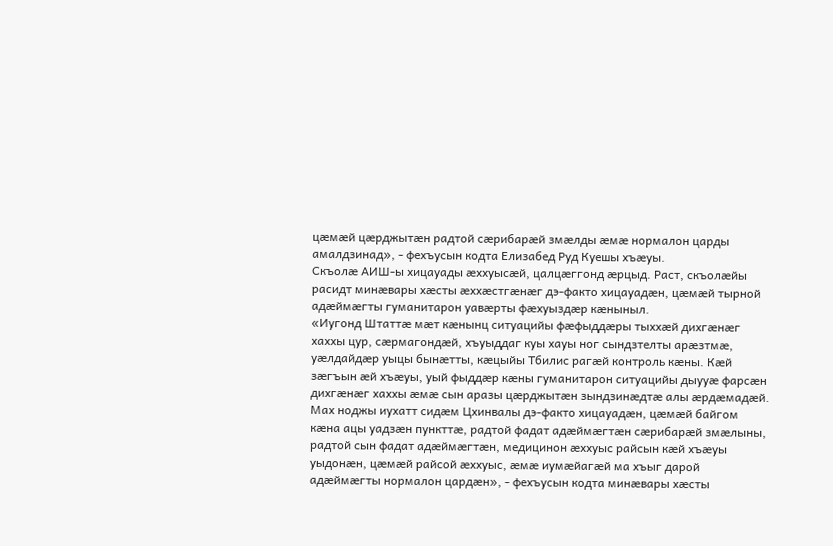цæмæй цæрджытæн радтой сæрибарæй змæлды æмæ нормалон царды амалдзинад», - фехъусын кодта Елизабед Руд Куешы хъæуы.
Скъолæ АИШ-ы хицауады æххуысæй, цалцæггонд æрцыд. Раст, скъолæйы расидт минæвары хæсты æххæстгæнæг дэ-факто хицауадæн, цæмæй тырной адæймæгты гуманитарон уавæрты фæхуыздæр кæныныл.
«Иугонд Штаттæ мæт кæнынц ситуацийы фæфыддæры тыххæй дихгæнæг хаххы цур, сæрмагондæй, хъуыддаг куы хауы ног сындзтелты арæзтмæ, уæлдайдæр уыцы бынæтты, кæцыйы Тбилис рагæй контроль кæны. Кæй зæгъын æй хъæуы, уый фыддæр кæны гуманитарон ситуацийы дыууæ фарсæн дихгæнæг хаххы æмæ сын аразы цæрджытæн зындзинæдтæ алы æрдæмадæй. Мах ноджы иухатт сидæм Цхинвалы дэ-факто хицауадæн, цæмæй байгом кæна ацы уадзæн пункттæ, радтой фадат адæймæгтæн сæрибарæй змæлыны, радтой сын фадат адæймæгтæн, медицинон æххуыс райсын кæй хъæуы уыдонæн, цæмæй райсой æххуыс, æмæ иумæйагæй ма хъыг дарой адæймæгты нормалон цардæн», - фехъусын кодта минæвары хæсты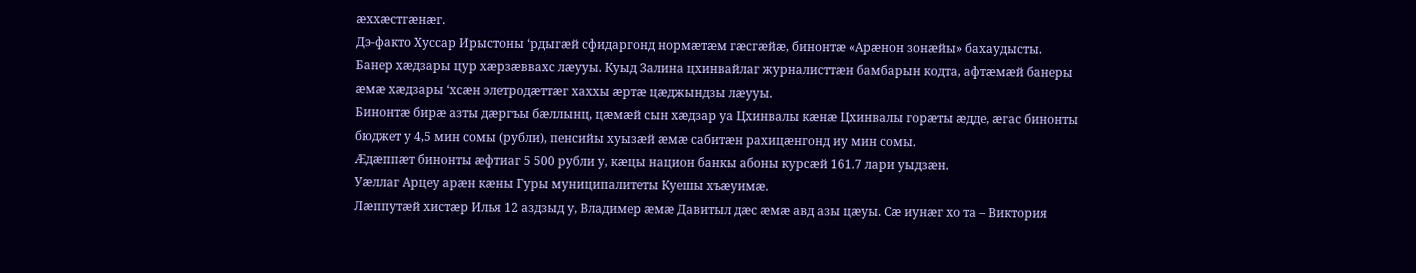æххæстгæнæг.
Дэ-факто Хуссар Ирыстоны ‘рдыгæй сфидаргонд нормæтæм гæсгæйæ, бинонтæ «Арæнон зонæйы» бахаудысты.
Банер хæдзары цур хæрзæввахс лæууы. Куыд Залина цхинвайлаг журналисттæн бамбарын кодта, афтæмæй банеры æмæ хæдзары ‘хсæн элетродæттæг хаххы æртæ цæджындзы лæууы.
Бинонтæ бирæ азты дæргъы бæллынц, цæмæй сын хæдзар уа Цхинвалы кæнæ Цхинвалы горæты æдде, æгас бинонты бюджет у 4,5 мин сомы (рубли), пенсийы хуызæй æмæ сабитæн рахицæнгонд иу мин сомы.
Æдæппæт бинонты æфтиаг 5 500 рубли у, кæцы национ банкы абоны курсæй 161.7 лари уыдзæн.
Уæллаг Арцеу арæн кæны Гуры муниципалитеты Куешы хъæуимæ.
Лæппутæй хистæр Илья 12 аздзыд у, Владимер æмæ Давитыл дæс æмæ авд азы цæуы. Сæ иунæг хо та – Виктория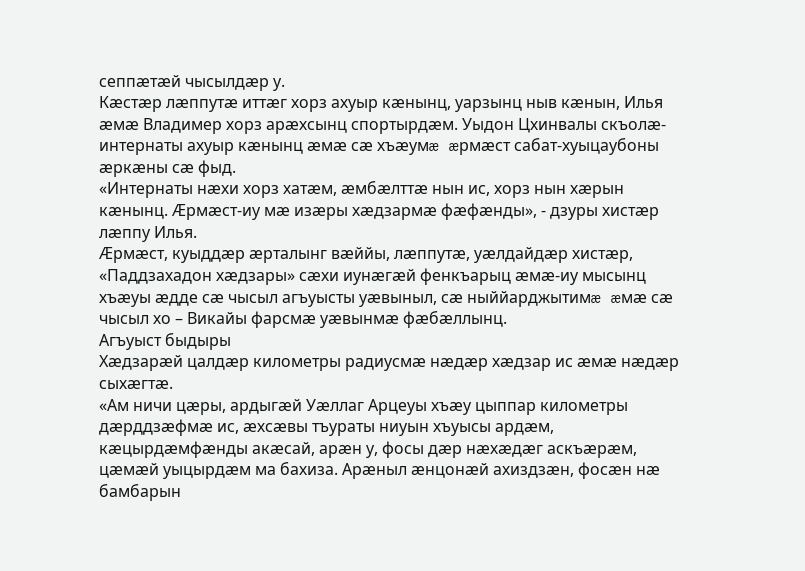сеппæтæй чысылдæр у.
Кæстæр лæппутæ иттæг хорз ахуыр кæнынц, уарзынц ныв кæнын, Илья æмæ Владимер хорз арæхсынц спортырдæм. Уыдон Цхинвалы скъолæ-интернаты ахуыр кæнынц æмæ сæ хъæумæ æрмæст сабат-хуыцаубоны æркæны сæ фыд.
«Интернаты нæхи хорз хатæм, æмбæлттæ нын ис, хорз нын хæрын кæнынц. Æрмæст-иу мæ изæры хæдзармæ фæфæнды», - дзуры хистæр лæппу Илья.
Æрмæст, куыддæр æрталынг вæййы, лæппутæ, уæлдайдæр хистæр, «Паддзахадон хæдзары» сæхи иунæгæй фенкъарыц æмæ-иу мысынц хъæуы æдде сæ чысыл агъуысты уæвыныл, сæ ныййарджытимæ æмæ сæ чысыл хо – Викайы фарсмæ уæвынмæ фæбæллынц.
Агъуыст быдыры
Хæдзарæй цалдæр километры радиусмæ нæдæр хæдзар ис æмæ нæдæр сыхæгтæ.
«Ам ничи цæры, ардыгæй Уæллаг Арцеуы хъæу цыппар километры дæрддзæфмæ ис, æхсæвы тъураты ниуын хъуысы ардæм, кæцырдæмфæнды акæсай, арæн у, фосы дæр нæхæдæг аскъæрæм, цæмæй уыцырдæм ма бахиза. Арæныл æнцонæй ахиздзæн, фосæн нæ бамбарын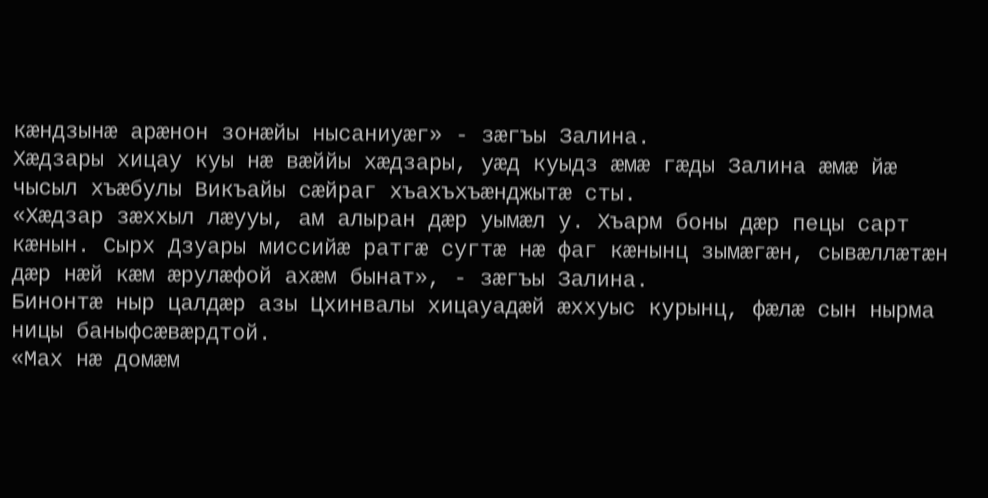кæндзынæ арæнон зонæйы нысаниуæг» - зæгъы Залина.
Хæдзары хицау куы нæ вæййы хæдзары, уæд куыдз æмæ гæды Залина æмæ йæ чысыл хъæбулы Викъайы сæйраг хъахъхъæнджытæ сты.
«Хæдзар зæххыл лæууы, ам алыран дæр уымæл у. Хъарм боны дæр пецы сарт кæнын. Сырх Дзуары миссийæ ратгæ сугтæ нæ фаг кæнынц зымæгæн, сывæллæтæн дæр нæй кæм æрулæфой ахæм бынат», - зæгъы Залина.
Бинонтæ ныр цалдæр азы Цхинвалы хицауадæй æххуыс курынц, фæлæ сын нырма ницы баныфсæвæрдтой.
«Мах нæ домæм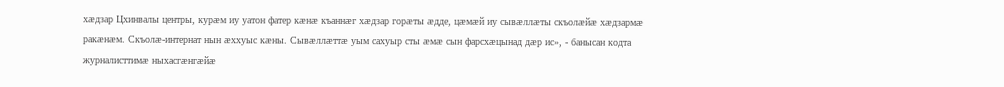хæдзар Цхинвалы центры, курæм иу уатон фатер кæнæ къаннæг хæдзар горæты æдде, цæмæй иу сывæллæты скъолæйæ хæдзармæ ракæнæм. Скъолæ-интернат нын æххуыс кæны. Сывæллæттæ уым сахуыр сты æмæ сын фарсхæцынад дæр ис», - банысан кодта журналисттимæ ныхасгæнгæйæ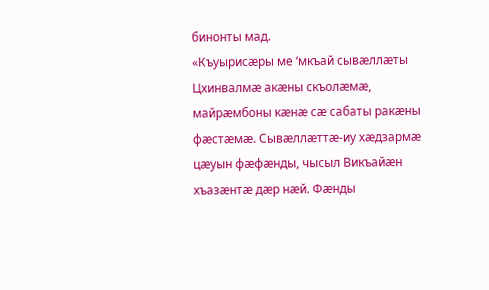бинонты мад.
«Къуырисæры ме ‘мкъай сывæллæты Цхинвалмæ акæны скъолæмæ, майрæмбоны кæнæ сæ сабаты ракæны фæстæмæ. Сывæллæттæ-иу хæдзармæ цæуын фæфæнды, чысыл Викъайæн хъазæнтæ дæр нæй. Фæнды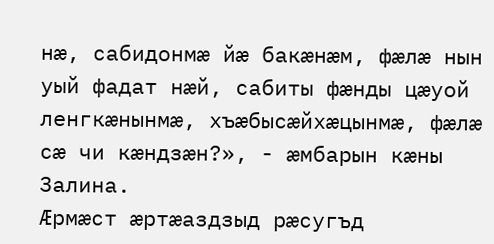нæ, сабидонмæ йæ бакæнæм, фæлæ нын уый фадат нæй, сабиты фæнды цæуой ленгкæнынмæ, хъæбысæйхæцынмæ, фæлæ сæ чи кæндзæн?», - æмбарын кæны Залина.
Æрмæст æртæаздзыд рæсугъд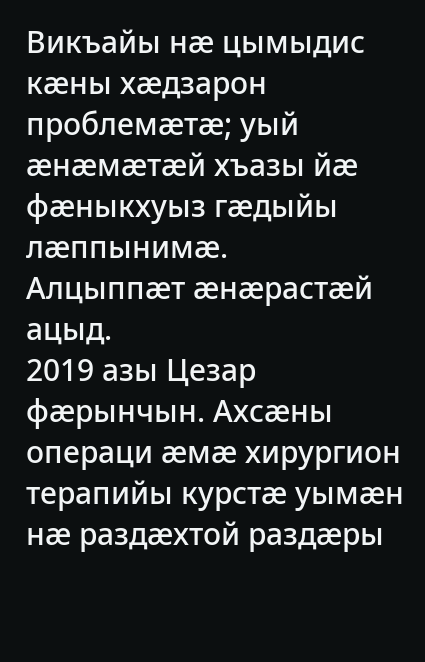Викъайы нæ цымыдис кæны хæдзарон проблемæтæ; уый æнæмæтæй хъазы йæ фæныкхуыз гæдыйы лæппынимæ.
Алцыппæт æнæрастæй ацыд.
2019 азы Цезар фæрынчын. Ахсæны операци æмæ хирургион терапийы курстæ уымæн нæ раздæхтой раздæры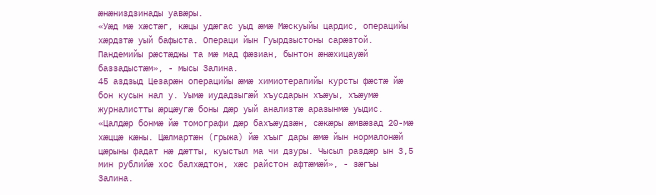æнæниздзинады уавæры.
«Уæд мæ хæстæг, кæцы удæгас уыд æмæ Мæскуыйы цардис, операцийы хæрдзтæ уый бафыста. Операци йын Гуырдзыстоны сарæзтой. Пандемийы рæстæджы та мæ мад фæзиан, бынтон æнæхицауæй баззадыстæм», - мысы Залина.
45 аздзыд Цезарæн операцийы æмæ химиотерапийы курсты фæстæ йæ бон кусын нал у. Уымæ иудадзыгæй хъусдарын хъæуы, хъæумæ журналистты æрцæугæ боны дæр уый анализтæ аразынмæ уыдис.
«Цалдæр бонмæ йæ томографи дæр бахъæудзæн, сæкæры æмвæзад 20-мæ хæццæ кæны. Цæлмартæн (грыжа) йæ хъыг дары æмæ йын нормалонæй цæрыны фадат нæ дæтты, куыстыл ма чи дзуры. Чысыл раздæр ын 3,5 мин рублийæ хос балхæдтон, хæс райстон афтæмæй», - зæгъы Залина.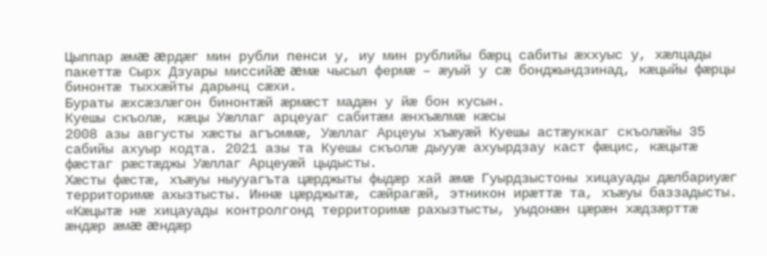Цыппар æмæ æрдæг мин рубли пенси у, иу мин рублийы бæрц сабиты æххуыс у, хæлцады пакеттæ Сырх Дзуары миссийæ æмæ чысыл фермæ – æуый у сæ бонджындзинад, кæцыйы фæрцы бинонтæ тыххæйты дарынц сæхи.
Бураты æхсæзлæгон бинонтæй æрмæст мадæн у йæ бон кусын.
Куешы скъолæ, кæцы Уæллаг арцеуаг сабитæм æнхъæлмæ кæсы
2008 азы августы хæсты агъоммæ, Уæллаг Арцеуы хъæуæй Куешы астæуккаг скъолæйы 35 сабийы ахуыр кодта. 2021 азы та Куешы скъолæ дыууæ ахуырдзау каст фæцис, кæцытæ фæстаг рæстæджы Уæллаг Арцеуæй цыдысты.
Хæсты фæстæ, хъæуы ныууагъта цæрджыты фыдæр хай æмæ Гуырдзыстоны хицауады дæлбариуæг территоримæ ахызтысты. Иннæ цæрджытæ, сæйрагæй, этникон ирæттæ та, хъæуы баззадысты.
«Кæцытæ нæ хицауады контролгонд территоримæ рахызтысты, уыдонæн цæрæн хæдзæрттæ æндæр æмæ æндæр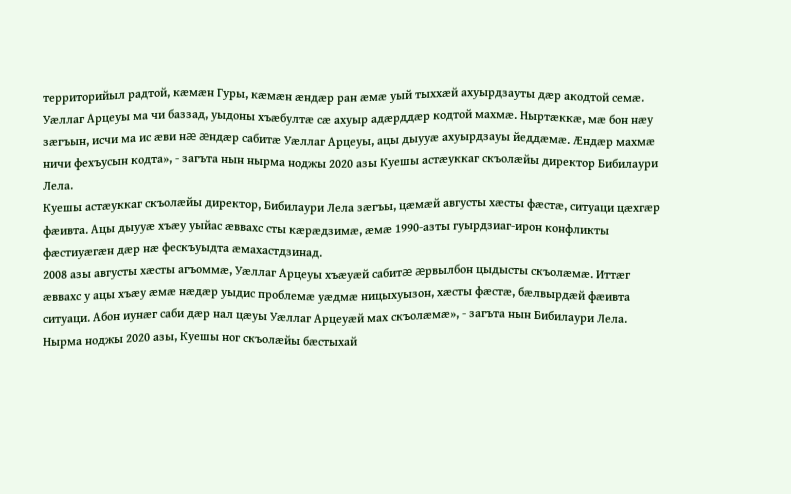территорийыл радтой, кæмæн Гуры, кæмæн æндæр ран æмæ уый тыххæй ахуырдзауты дæр акодтой семæ. Уæллаг Арцеуы ма чи баззад, уыдоны хъæбултæ сæ ахуыр адæрддæр кодтой махмæ. Ныртæккæ, мæ бон нæу зæгъын, исчи ма ис æви нæ æндæр сабитæ Уæллаг Арцеуы, ацы дыууæ ахуырдзауы йеддæмæ. Æндæр махмæ ничи фехъусын кодта», - загъта нын нырма ноджы 2020 азы Куешы астæуккаг скъолæйы директор Бибилаури Лела.
Куешы астæуккаг скъолæйы директор, Бибилаури Лела зæгъы, цæмæй августы хæсты фæстæ, ситуаци цæхгæр фæивта. Ацы дыууæ хъæу уыйас æввахс сты кæрæдзимæ, æмæ 1990-азты гуырдзиаг-ирон конфликты фæстиуæгæн дæр нæ фескъуыдта æмахастдзинад.
2008 азы августы хæсты агъоммæ, Уæллаг Арцеуы хъæуæй сабитæ æрвылбон цыдысты скъолæмæ. Иттæг æввахс у ацы хъæу æмæ нæдæр уыдис проблемæ уæдмæ ницыхуызон, хæсты фæстæ, бæлвырдæй фæивта ситуаци. Абон иунæг саби дæр нал цæуы Уæллаг Арцеуæй мах скъолæмæ», - загъта нын Бибилаури Лела.
Нырма ноджы 2020 азы, Куешы ног скъолæйы бæстыхай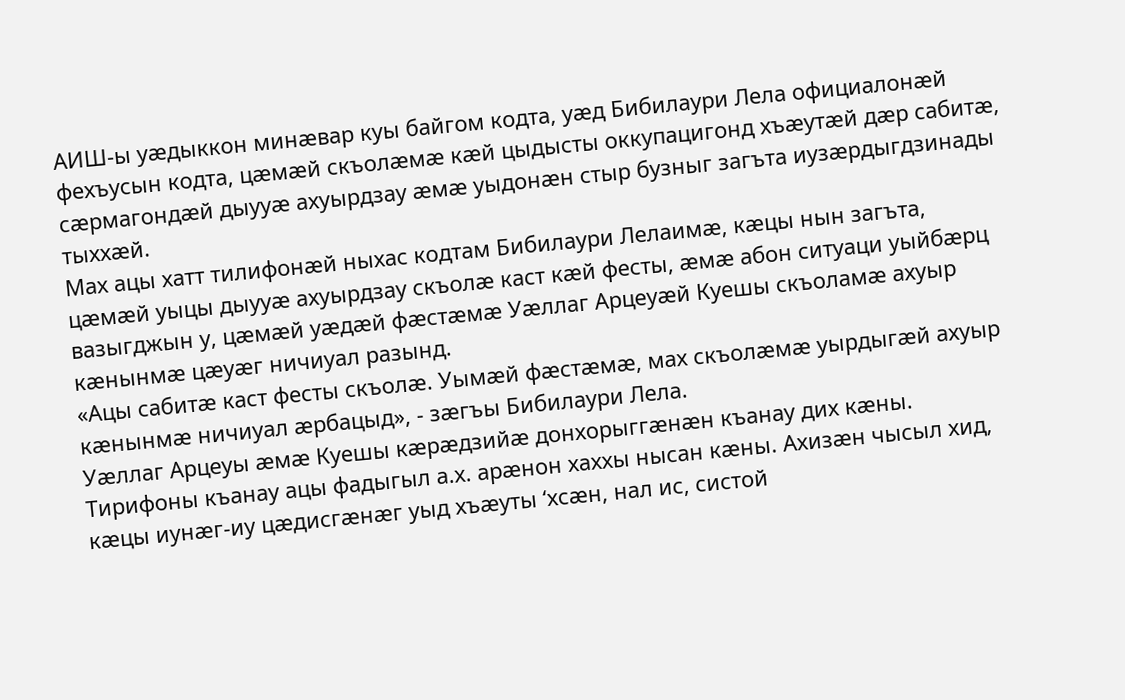АИШ-ы уæдыккон минæвар куы байгом кодта, уæд Бибилаури Лела официалонæй фехъусын кодта, цæмæй скъолæмæ кæй цыдысты оккупацигонд хъæутæй дæр сабитæ, сæрмагондæй дыууæ ахуырдзау æмæ уыдонæн стыр бузныг загъта иузæрдыгдзинады тыххæй.
Мах ацы хатт тилифонæй ныхас кодтам Бибилаури Лелаимæ, кæцы нын загъта, цæмæй уыцы дыууæ ахуырдзау скъолæ каст кæй фесты, æмæ абон ситуаци уыйбæрц вазыгджын у, цæмæй уæдæй фæстæмæ Уæллаг Арцеуæй Куешы скъоламæ ахуыр кæнынмæ цæуæг ничиуал разынд.
«Ацы сабитæ каст фесты скъолæ. Уымæй фæстæмæ, мах скъолæмæ уырдыгæй ахуыр кæнынмæ ничиуал æрбацыд», - зæгъы Бибилаури Лела.
Уæллаг Арцеуы æмæ Куешы кæрæдзийæ донхорыггæнæн къанау дих кæны. Тирифоны къанау ацы фадыгыл а.х. арæнон хаххы нысан кæны. Ахизæн чысыл хид, кæцы иунæг-иу цæдисгæнæг уыд хъæуты ‘хсæн, нал ис, систой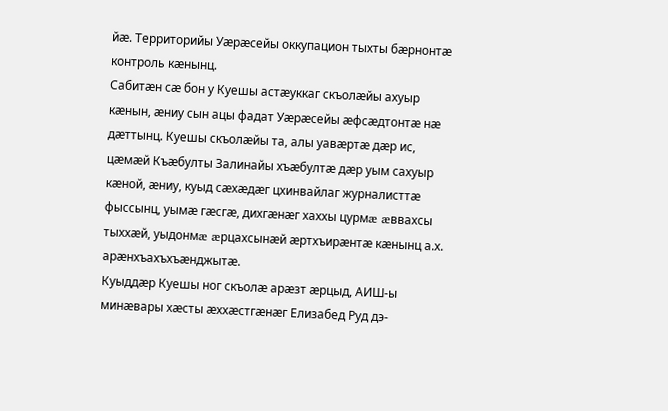йæ. Территорийы Уæрæсейы оккупацион тыхты бæрнонтæ контроль кæнынц.
Сабитæн сæ бон у Куешы астæуккаг скъолæйы ахуыр кæнын, æниу сын ацы фадат Уæрæсейы æфсæдтонтæ нæ дæттынц. Куешы скъолæйы та, алы уавæртæ дæр ис, цæмæй Къæбулты Залинайы хъæбултæ дæр уым сахуыр кæной, æниу, куыд сæхæдæг цхинвайлаг журналисттæ фыссынц, уымæ гæсгæ, дихгæнæг хаххы цурмæ æввахсы тыххæй, уыдонмæ æрцахсынæй æртхъирæнтæ кæнынц а.х. арæнхъахъхъæнджытæ.
Куыддæр Куешы ног скъолæ арæзт æрцыд, АИШ-ы минæвары хæсты æххæстгæнæг Елизабед Руд дэ-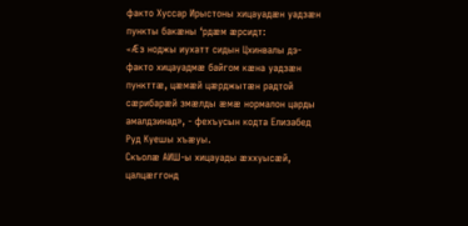факто Хуссар Ирыстоны хицауадæн уадзæн пункты бакæны ‘рдæм æрсидт:
«Æз ноджы иухатт сидын Цхинвалы дэ-факто хицауадмæ байгом кæна уадзæн пункттæ, цæмæй цæрджытæн радтой сæрибарæй змæлды æмæ нормалон царды амалдзинад», - фехъусын кодта Елизабед Руд Куешы хъæуы.
Скъолæ АИШ-ы хицауады æххуысæй, цалцæггонд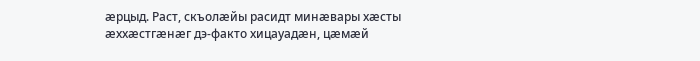æрцыд. Раст, скъолæйы расидт минæвары хæсты æххæстгæнæг дэ-факто хицауадæн, цæмæй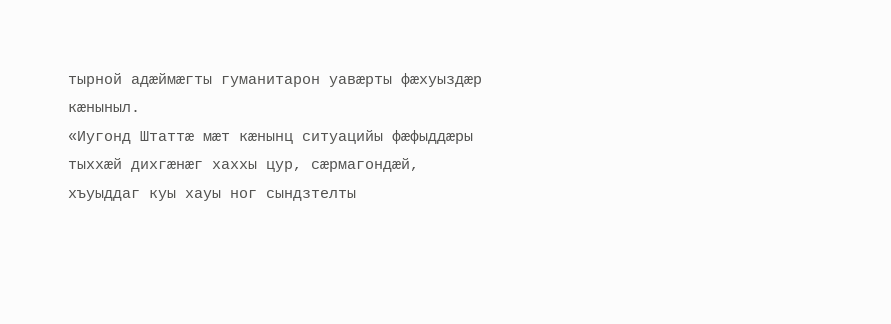тырной адæймæгты гуманитарон уавæрты фæхуыздæр кæныныл.
«Иугонд Штаттæ мæт кæнынц ситуацийы фæфыддæры тыххæй дихгæнæг хаххы цур, сæрмагондæй, хъуыддаг куы хауы ног сындзтелты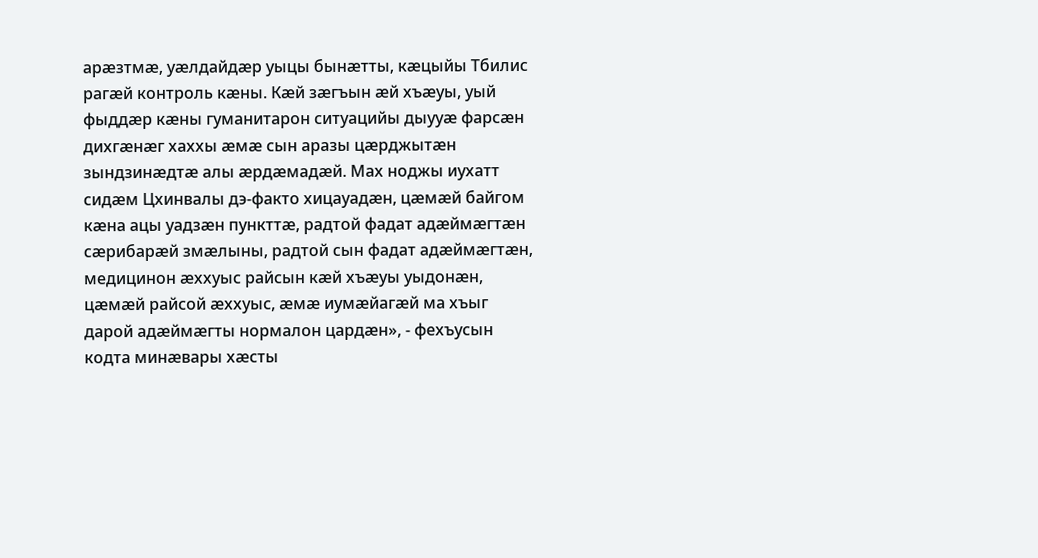арæзтмæ, уæлдайдæр уыцы бынæтты, кæцыйы Тбилис рагæй контроль кæны. Кæй зæгъын æй хъæуы, уый фыддæр кæны гуманитарон ситуацийы дыууæ фарсæн дихгæнæг хаххы æмæ сын аразы цæрджытæн зындзинæдтæ алы æрдæмадæй. Мах ноджы иухатт сидæм Цхинвалы дэ-факто хицауадæн, цæмæй байгом кæна ацы уадзæн пункттæ, радтой фадат адæймæгтæн сæрибарæй змæлыны, радтой сын фадат адæймæгтæн, медицинон æххуыс райсын кæй хъæуы уыдонæн, цæмæй райсой æххуыс, æмæ иумæйагæй ма хъыг дарой адæймæгты нормалон цардæн», - фехъусын кодта минæвары хæсты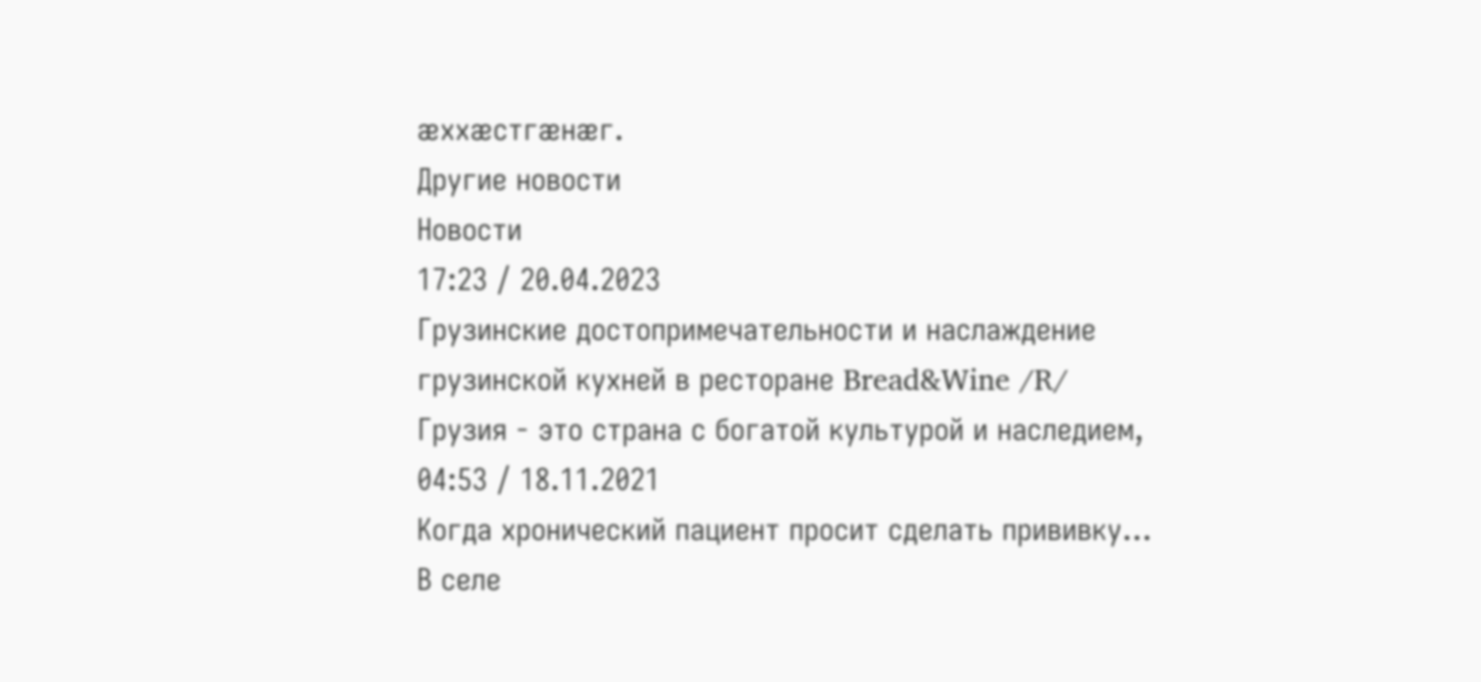æххæстгæнæг.
Другие новости
Новости
17:23 / 20.04.2023
Грузинские достопримечательности и наслаждение грузинской кухней в ресторане Bread&Wine /R/
Грузия - это страна с богатой культурой и наследием,
04:53 / 18.11.2021
Когда хронический пациент просит сделать прививку…
В селе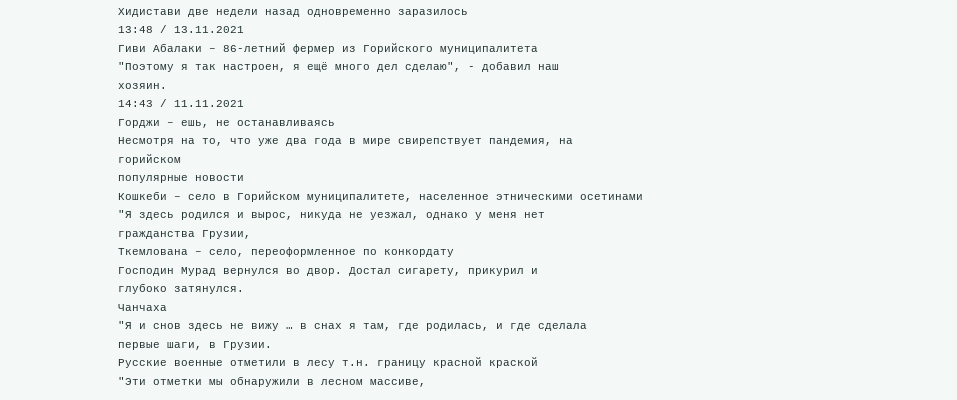Хидистави две недели назад одновременно заразилось
13:48 / 13.11.2021
Гиви Абалаки – 86-летний фермер из Горийского муниципалитета
"Поэтому я так настроен, я ещё много дел сделаю", - добавил наш
хозяин.
14:43 / 11.11.2021
Горджи – ешь, не останавливаясь
Несмотря на то, что уже два года в мире свирепствует пандемия, на
горийском
популярные новости
Кошкеби – село в Горийском муниципалитете, населенное этническими осетинами
"Я здесь родился и вырос, никуда не уезжал, однако у меня нет
гражданства Грузии,
Ткемлована – село, переоформленное по конкордату
Господин Мурад вернулся во двор. Достал сигарету, прикурил и
глубоко затянулся.
Чанчаха
"Я и снов здесь не вижу … в снах я там, где родилась, и где сделала
первые шаги, в Грузии.
Русские военные отметили в лесу т.н. границу красной краской
"Эти отметки мы обнаружили в лесном массиве,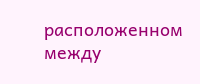расположенном между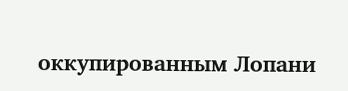оккупированным Лопани